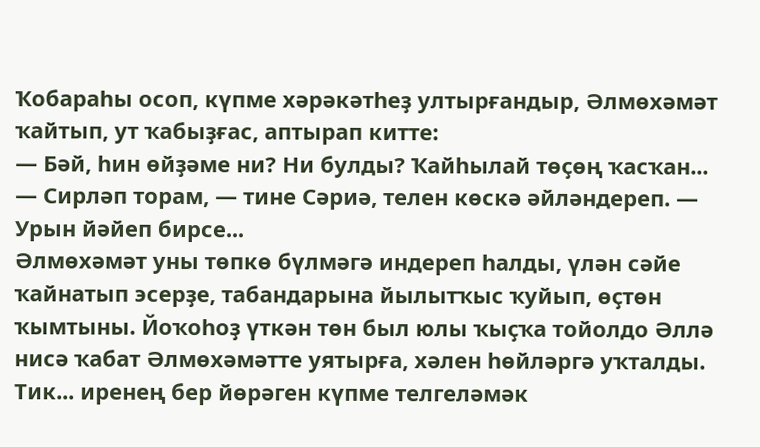Ҡобараһы осоп, күпме хәрәкәтһеҙ ултырғандыр, Әлмөхәмәт ҡайтып, ут ҡабыҙғас, аптырап китте:
— Бәй, һин өйҙәме ни? Ни булды? Ҡайһылай төҫөң ҡасҡан...
— Сирләп торам, — тине Сәриә, телен көскә әйләндереп. — Урын йәйеп бирсе...
Әлмөхәмәт уны төпкө бүлмәгә индереп һалды, үлән сәйе ҡайнатып эсерҙе, табандарына йылытҡыс ҡуйып, өҫтөн ҡымтыны. Йоҡоһоҙ үткән төн был юлы ҡыҫҡа тойолдо Әллә нисә ҡабат Әлмөхәмәтте уятырға, хәлен һөйләргә уҡталды. Тик... иренең бер йөрәген күпме телгеләмәк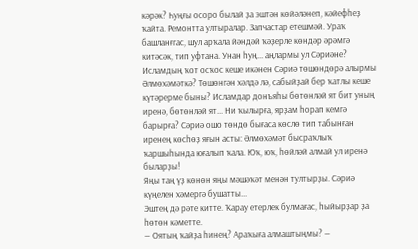кәрәк? Һуңғы осоро былай ҙа эштән көйәләнеп, кәйефһеҙ ҡайта. Ремонтта ултыралар. Запчастар етешмәй. Ураҡ башланғгас, шул арҡала йәндәй ҡәҙерле көндәр әрәмгә китәсәк, тип уфтана. Унан һуң... аңлармы ул Сәриәне? Исламдың ҡот осҡос кеше икәнен Сәриә төшөндөрә алырмы Әлмөхәмәткә? Төшөнгән хәлдә лә, сабыйҙай бер ҡатлы кеше күтәрерме быны? Исламдар донъяһы бөтөнләй ят бит уның иренә, бөтөнләй ят... Ни ҡылырға, ярҙам һорап кемгә барырға? Сәриә ошо төндө бығаса көслө тип табынған иренең көсһөҙ яғын асты: Әлмөхәмәт бысраҡлыҡ ҡаршыһында юғалып ҡала. Юҡ, юҡ, һөйләй алмай ул иренә быларҙы!
Яңы таң үҙ көнөн яңы мәшәҡәт менән тултырҙы. Сәриә күңелен хәмергә бушатты...
Эштең дә рәте китте. Ҡарау етерлек булмағас, һыйырҙар ҙа һөтөн кәметте.
— Оятың ҡайҙа һинең? Араҡыға алмаштыңмы? —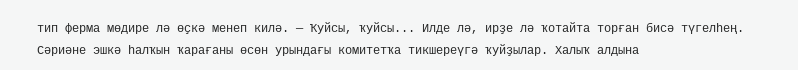тип ферма мөдире лә өҫкә менеп килә. — Ҡуйсы, ҡуйсы... Илде лә, ирҙе лә ҡотайта торған бисә түгелһең.
Сәриәне эшкә һалҡын ҡарағаны өсөн урындағы комитетҡа тикшереүгә ҡуйҙылар. Халыҡ алдына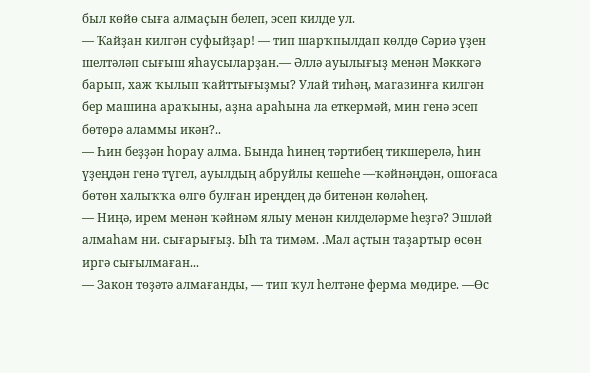был көйө сыға алмаҫын белеп, эсеп килде ул.
— Ҡайҙан килгән суфыйҙар! — тип шарҡпылдап көлдө Сәриә үҙен шелтәләп сығыш яһаусыларҙан.— Әллә ауылығыҙ менән Мәккәгә барып, хаж ҡылып ҡайттығыҙмы? Улай тиһәң, магазинға килгән бер машина араҡыны, аҙна араһына ла еткермәй, мин генә эсеп бөтөрә аламмы икән?..
— Һин беҙҙән һорау алма. Бында һинең тәртибең тикшерелә, һин үҙеңдән генә түгел, ауылдың абруйлы кешеһе —ҡәйнәңдән, ошоғаса бөтөн халыҡҡа өлгө булған иреңдең дә битенән көләһең.
— Ниңә, ирем менән ҡәйнәм ялыу менән килделәрме һеҙгә? Эшләй алмаһам ни. сығарығыҙ. Ыһ та тимәм. .Мал аҫтын таҙартыр өсөн иргә сығылмаған...
— Закон төҙәтә алмағанды, — тип ҡул һелтәне ферма мөдире. —Өс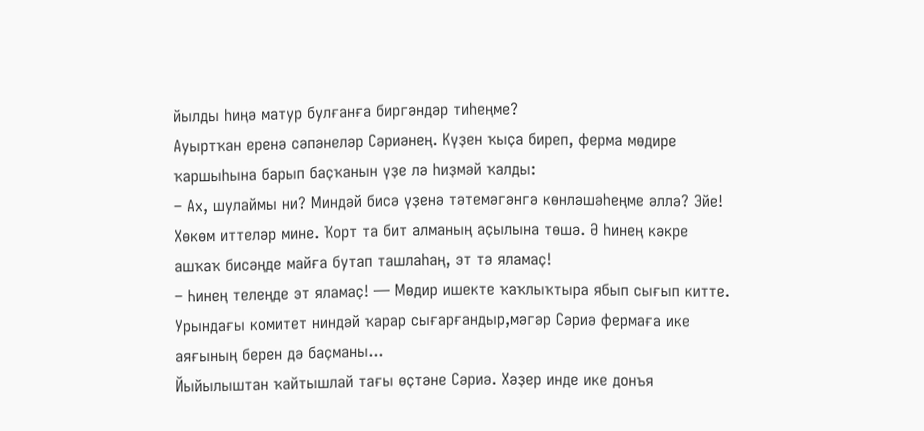йылды һиңә матур булғанға биргәндәр тиһеңме?
Ауыртҡан еренә сәпәнеләр Сәриәнең. Күҙен ҡыҫа биреп, ферма мөдире ҡаршыһына барып баҫҡанын үҙе лә һиҙмәй ҡалды:
– Ах, шулаймы ни? Миндәй бисә үҙенә тәтемәгәнгә көнләшәһеңме әллә? Эйе! Хөкөм иттеләр мине. Ҡорт та бит алманың аҫылына төшә. Ә һинең кәкре ашҡаҡ бисәңде майға бутап ташлаһаң, эт тә яламаҫ!
– Һинең телеңде эт яламаҫ! — Мөдир ишекте ҡаҡлыҡтыра ябып сығып китте. Урындағы комитет ниндәй ҡарар сығарғандыр,мәгәр Сәриә фермаға ике аяғының берен дә баҫманы...
Йыйылыштан ҡайтышлай тағы өҫтәне Сәриә. Хәҙер инде ике донъя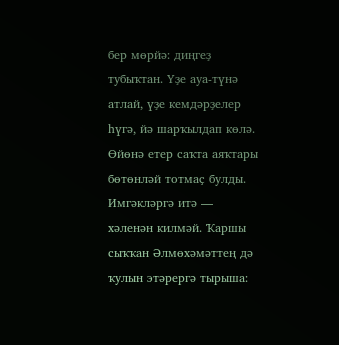бер мөрйә: диңгеҙ тубыҡтан. Үҙе ауа-түнә атлай, үҙе кемдәрҙелер һүгә, йә шарҡылдап көлә. Өйөнә етер саҡта аяҡтары бөтөнләй тотмаҫ булды. Имгәкләргә итә — хәленән килмәй. Ҡаршы сыҡҡан Әлмөхәмәттең дә ҡулын этәрергә тырыша: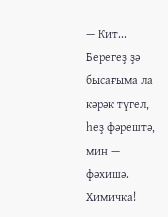— Кит... Берегеҙ ҙә бысағыма ла кәрәк түгел, һеҙ фәрештә, мин — фәхишә. Химичка!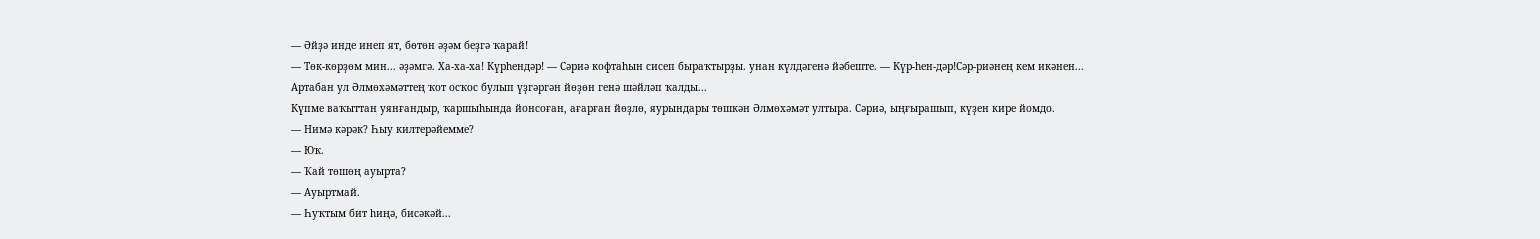— Әйҙә инде инеп ят, бөтөн әҙәм беҙгә ҡарай!
— Төк-көрҙөм мин... әҙәмгә. Ха-ха-ха! Күрһендәр! — Сәриә кофтаһын сисеп быраҡтырҙы. унан күлдәгенә йәбеште. — Күр-һен-дәр!Сәр-риәнең кем икәнен...
Артабан ул Әлмөхәмәттең ҡот осҡос булып үҙгәргән йөҙөн генә шәйләп ҡалды...
Күпме ваҡыттан уянғандыр, ҡаршыһында йонсоған, ағарған йөҙлө, яурындары төшкән Әлмөхәмәт ултыра. Сәриә, ыңғырашып, күҙен кире йомдо.
— Нимә кәрәк? Һыу килтерәйемме?
— Юҡ.
— Ҡай төшөң ауырта?
— Ауыртмай.
— Һуҡтым бит һиңә, бисәкәй...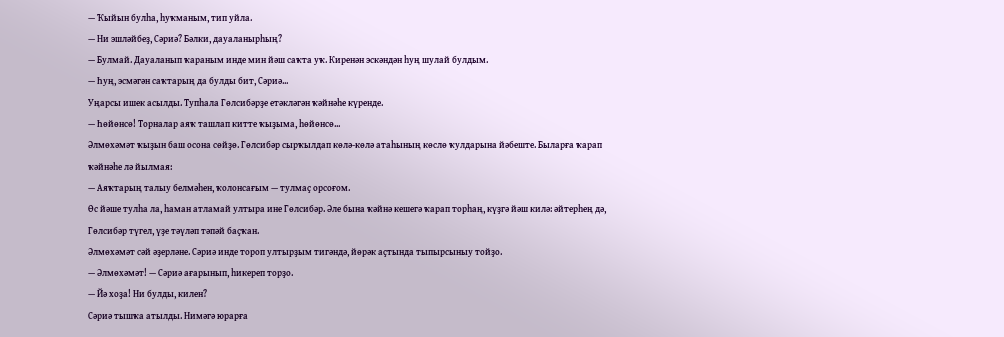— Ҡыйын булһа, һуҡманым, тип уйла.
— Ни эшләйбеҙ, Сәриә? Бәлки, дауаланырһың?
— Булмай. Дауаланып ҡараным инде мин йәш саҡта уҡ. Киренән эскәндән һуң шулай булдым.
— Һуң, эсмәгән саҡтарың да булды бит, Сәриә...
Уңарсы ишек асылды. Тупһала Гөлсибәрҙе етәкләгән ҡәйнәһе күренде.
— Һөйөнсө! Торналар аяҡ ташлап китте ҡыҙыма, һөйөнсө...
Әлмөхәмәт ҡыҙын баш осона сөйҙө. Гөлсибәр сырҡылдап көлә-көлә атаһының көслө ҡулдарына йәбеште. Быларға ҡарап ҡәйнәһе лә йылмая:
— Аяҡтарың талыу белмәһен, ҡолонсағым — тулмаҫ орсоғом.
Өс йәше тулһа ла, һаман атламай ултыра ине Гөлсибәр. Әле бына ҡәйнә кешегә ҡарап торһаң, күҙгә йәш килә: әйтерһең дә, Гөлсибәр түгел, үҙе тәүләп тәпәй баҫҡан.
Әлмөхәмәт сәй әҙерләне. Сәриә инде тороп ултырҙым тигәндә, йөрәк аҫтында тыпырсыныу тойҙо.
— Әлмөхәмәт! — Сәриә ағарынып, һикереп торҙо.
— Йә хоҙа! Ни булды, килен?
Сәриә тышҡа атылды. Нимәгә юрарға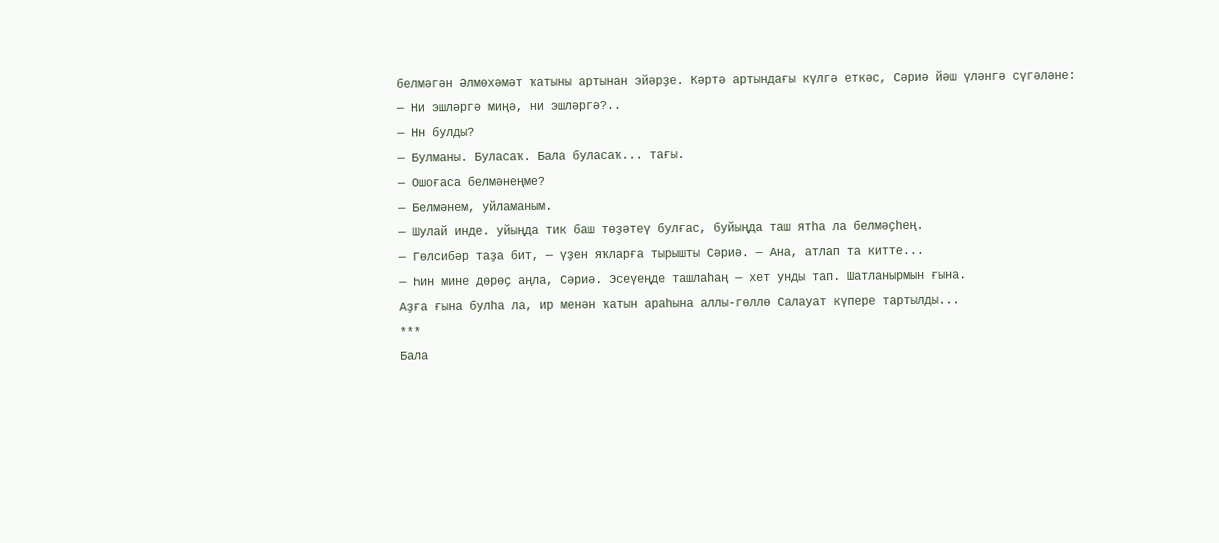белмәгән Әлмөхәмәт ҡатыны артынан эйәрҙе. Кәртә артындағы күлгә еткәс, Сәриә йәш үләнгә сүгәләне:
— Ни эшләргә миңә, ни эшләргә?..
— Нн булды?
— Булманы. Буласаҡ. Бала буласаҡ... тағы.
— Ошоғаса белмәнеңме?
— Белмәнем, уйламаным.
— Шулай инде. уйыңда тик баш төҙәтеү булғас, буйыңда таш ятһа ла белмәҫһең.
— Гөлсибәр таҙа бит, — үҙен яҡларға тырышты Сәриә. — Ана, атлап та китте...
— Һин мине дөрөҫ аңла, Сәриә. Эсеүеңде ташлаһаң — хет унды тап. Шатланырмын ғына.
Аҙға ғына булһа ла, ир менән ҡатын араһына аллы-гөллө Салауат күпере тартылды...
***
Бала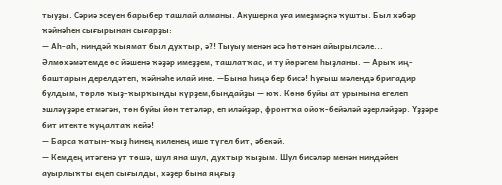тыуҙы. Сәриә эсеүен барыбер ташлай алманы. Акушерка уға имеҙмәҫкә ҡушты. Был хәбәр ҡәйнәһен сығырынан сығарҙы:
— Аһ-аһ, ниндәй ҡыямат был духтыр, ә?! Тыуыу менән әсә һөтөнән айырылсәле... Әлмөхәмәтемде өс йәшенә ҡәҙәр имеҙҙем, ташлатҡас, и ту йөрәгем һыҙланы. — Арыҡ иң-баштарын дерелдәтеп, ҡәйнәһе илай ине. —Бына һиңә бер бисә! Һуғыш мәлендә бригадир булдым, төрлө ҡыҙ-ҡырҡынды күрҙем,бындайҙы — юҡ. Көнө буйы ат урынына егелеп эшләүҙәре етмәгән, төн буйы йөн тетәләр, еп иләйҙәр, фронтҡа ойоҡ-бейәләй әҙерләйҙәр. Үҙҙәре бит итекте ҡуңалтаҡ кейә!
— Барса ҡатын-ҡыҙ һинең киленең ише түгел бит, әбекәй.
— Кемдең итәгенә ут төшә, шул яна шул, духтыр ҡыҙым. Шул бисәләр менән ниндәйен ауырлыҡты еңеп сығылды, хәҙер бына яңғыҙ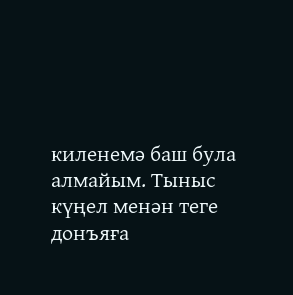киленемә баш була алмайым. Тыныс күңел менән теге донъяға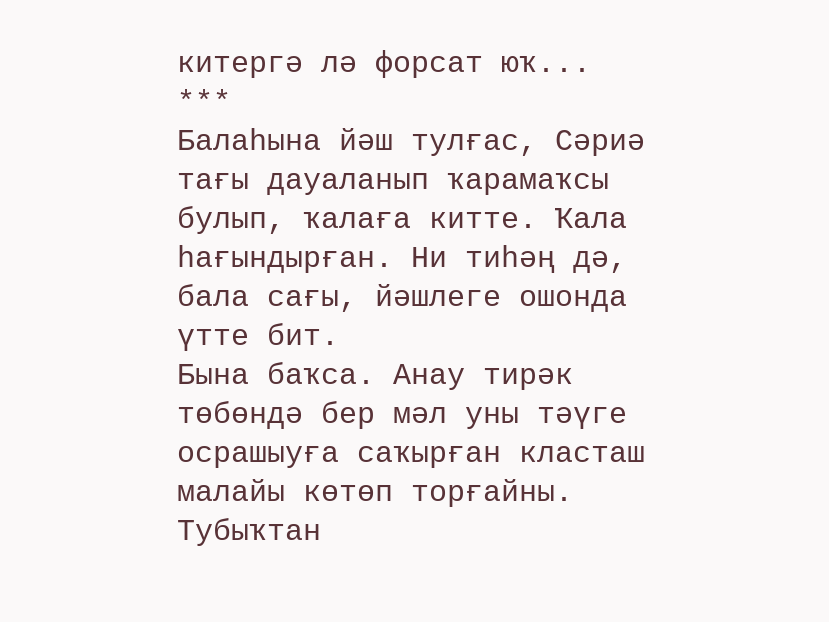китергә лә форсат юҡ...
***
Балаһына йәш тулғас, Сәриә тағы дауаланып ҡарамаҡсы булып, ҡалаға китте. Ҡала һағындырған. Ни тиһәң дә, бала сағы, йәшлеге ошонда үтте бит.
Бына баҡса. Анау тирәк төбөндә бер мәл уны тәүге осрашыуға саҡырған класташ малайы көтөп торғайны. Тубыҡтан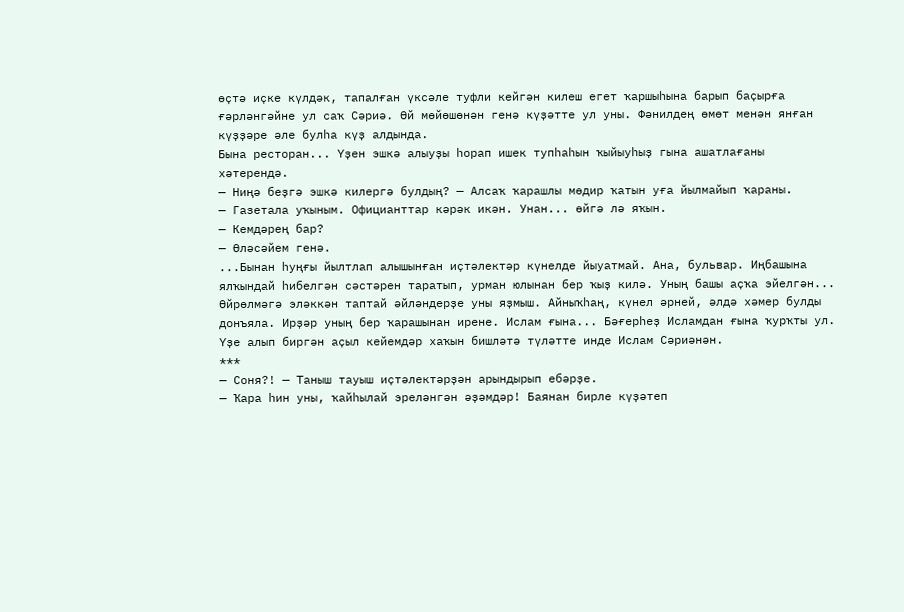өҫтә иҫке күлдәк, тапалған үксәле туфли кейгән килеш егет ҡаршыһына барып баҫырға ғәрләнгәйне ул саҡ Сәриә. Өй мөйөшөнән генә күҙәтте ул уны. Фәнилдең өмөт менән янған күҙҙәре әле булһа күҙ алдында.
Бына ресторан... Үҙен эшкә алыуҙы һорап ишек тупһаһын ҡыйыуһыҙ гына ашатлағаны хәтерендә.
— Ниңә беҙгә эшкә килергә булдың? — Алсаҡ ҡарашлы мөдир ҡатын уға йылмайып ҡараны.
— Газетала уҡыным. Официанттар кәрәк икән. Унан... өйгә лә яҡын.
— Кемдәрең бар?
— Өләсәйем генә.
...Бынан һуңғы йылтлап алышынған иҫтәлектәр күнелде йыуатмай. Ана, бульвар. Иңбашына ялҡындай һибелгән сәстәрен таратып, урман юлынан бер ҡыҙ килә. Уның башы аҫҡа эйелгән...
Өйрөлмәгә эләккән таптай әйләндерҙе уны яҙмыш. Айныҡһаң, күнел әрней, әлдә хәмер булды донъяла. Ирҙәр уның бер ҡарашынан ирене. Ислам ғына... Бәғерһеҙ Исламдан ғына ҡурҡты ул. Үҙе алып биргән аҫыл кейемдәр хаҡын бишләтә түләтте инде Ислам Сәриәнән.
***
— Соня?! — Таныш тауыш иҫтәлектәрҙән арындырып ебәрҙе.
— Ҡара һин уны, ҡайһылай эреләнгән әҙәмдәр! Баянан бирле күҙәтеп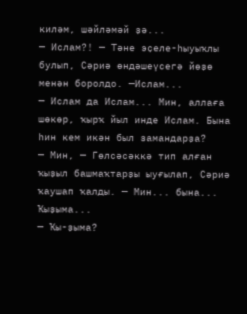киләм, шәйләмәй ҙә...
— Ислам?! — Тәне эҫеле-һыуыҡлы булып, Сәриә өндәшеүсегә йөҙө менән боролдо. —Ислам...
— Ислам да Ислам... Мин, аллаға шөкөр, ҡырҡ йыл инде Ислам. Бына һин кем икән был замандарҙа?
— Мин, — Гөлсәсәккә тип алған ҡыҙыл башмаҡтарҙы ыуғылап, Сәриә ҡаушап ҡалды. — Мин... бына... Ҡыҙыма...
— Ҡы-ҙыма?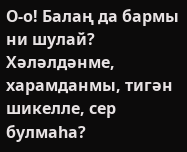О-о! Балаң да бармы ни шулай? Хәләлдәнме, харамданмы, тигән шикелле, сер булмаһа?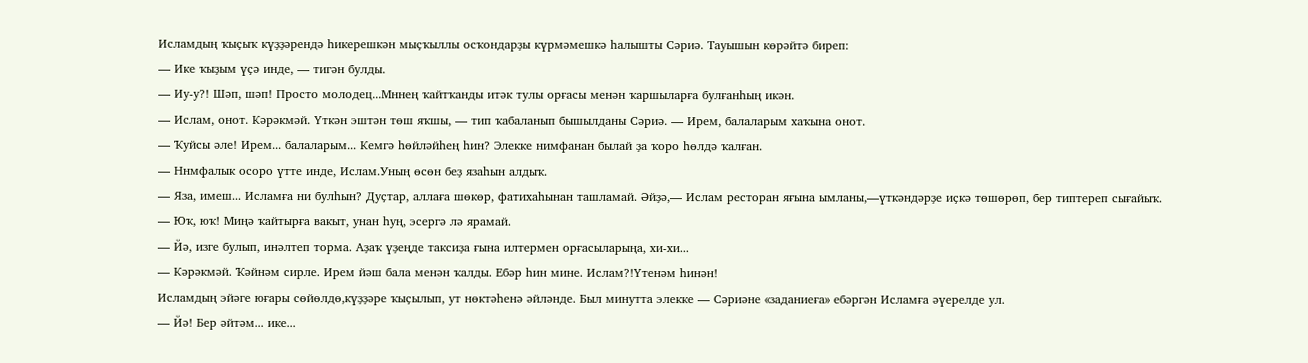Исламдың ҡыҫыҡ күҙҙәрендә һикерешкән мыҫҡыллы осҡондарҙы күрмәмешкә һалышты Сәриә. Тауышын көрәйтә биреп:
— Ике ҡыҙым үҫә инде, — тигән булды.
— Иу-у?! Шәп, шәп! Просто молодец...Мннең ҡайтҡанды итәк тулы орғасы менән ҡаршыларға булғанһың икән.
— Ислам, онот. Кәрәкмәй. Үткән эштән төш яҡшы, — тип ҡабаланып бышылданы Сәриә. — Ирем, балаларым хаҡына онот.
— Ҡуйсы әле! Ирем... балаларым... Кемгә һөйләйһең һин? Элекке нимфанан былай ҙа ҡоро һөлдә ҡалған.
— Ннмфалык осоро үтте инде, Ислам.Уның өсөн беҙ язаһын алдыҡ.
— Яза, имеш... Исламға ни булһын? Дуҫтар, аллаға шөкөр, фатихаһынан ташламай. Әйҙә,— Ислам ресторан яғына ымланы,—үткәндәрҙе иҫкә төшөрөп, бер типтереп сығайыҡ.
— Юҡ, юҡ! Миңә ҡайтырға вакыт, унан һуң, эсергә лә ярамай.
— Йә, изге булып, инәлтеп торма. Аҙаҡ үҙеңде таксиҙа ғына илтермен орғасыларыңа, хи-хи...
— Кәрәкмәй. Ҡәйнәм сирле. Ирем йәш бала менән ҡалды. Ебәр һин мине. Ислам?!Үтенәм һинән!
Исламдың эйәге юғары сөйөлдө,күҙҙәре ҡыҫылып, ут нөктәһенә әйләнде. Был минутта элекке — Сәриәне «заданиеға» ебәргән Исламға әүерелде ул.
— Йә! Бер әйтәм... ике...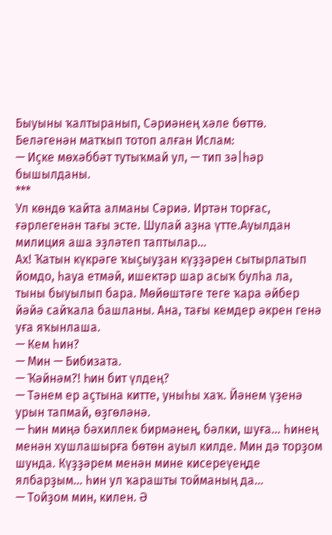Быуыны ҡалтыранып, Сәриәнең хәле бөттө. Беләгенән матҡып тотоп алған Ислам:
— Иҫке мөхәббәт тутыҡмай ул, — тип зә|һәр бышылданы.
***
Ул көндө ҡайта алманы Сәриә. Иртән торғас, ғәрлегенән тағы эсте. Шулай аҙна үтте.Ауылдан милиция аша эҙләтеп таптылар...
Ах! Ҡатын күкрәге ҡыҫыуҙан күҙҙәрен сытырлатып йомдо, һауа етмәй, ишектәр шар асыҡ булһа ла, тыны быуылып бара. Мөйөштәге теге ҡара әйбер йәйә сайҡала башланы. Ана, тағы кемдер әкрен генә уға яҡынлаша.
— Кем һин?
— Мин — Бибизата.
— Ҡәйнәм?! Һин бит үлдең?
— Тәнем ер аҫтына китте, уныһы хаҡ. Йәнем үҙенә урын тапмай, өҙгөләнә.
— Һин миңә бәхиллек бирмәнең, бәлки, шуға... һинең менән хушлашырға бөтөн ауыл килде. Мин дә торҙом шунда. Күҙҙәрем менән мине кисереүеңде ялбарҙым... һин ул ҡарашты тойманың да...
— Тойҙом мин, килен. Ә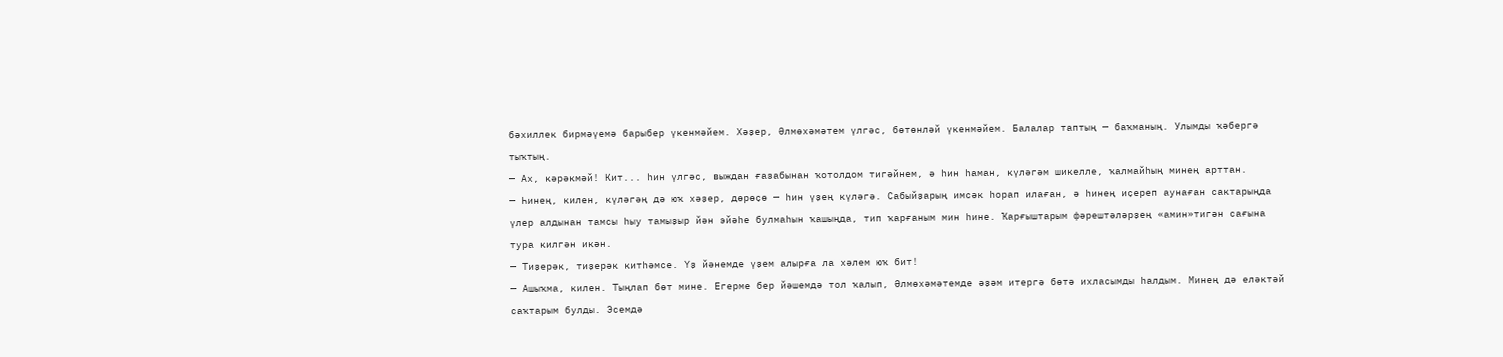бәхиллек бирмәүемә барыбер үкенмәйем. Хәҙер, Әлмөхәмәтем үлгәс, бөтөнләй үкенмәйем. Балалар таптың — баҡманың. Улымды ҡәбергә тыҡтың.
— Ах, кәрәкмәй! Кит... һин үлгәс, выждан ғазабынан ҡотолдом тигәйнем, ә һин һаман, күләгәм шикелле, ҡалмайһың минең арттан.
— Һинең, килен, күләгәң дә юҡ хәҙер, дөрөҫө — һин үҙең күләгә. Сабыйҙарың имсәк һорап илаған, ә һинең иҫереп аунаған сактарыңда үлер алдынан тамсы һыу тамыҙыр йән эйәһе булмаһын ҡашыңда, тип ҡарғаным мин һине. Ҡарғыштарым фәрештәләрҙең «амин»тигән сағына тура килгән икән.
— Тиҙерәк, тиҙерәк китһәмсе. Үҙ йәнемде үҙем алырға ла хәлем юҡ бит!
— Ашыҡма, килен. Тыңлап бөт мине. Егерме бер йәшемдә тол ҡалып, Әлмөхәмәтемде әҙәм итергә бөтә ихласымды һалдым. Минең дә еләктәй саҡтарым булды. Эсемдә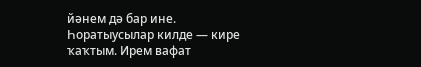йәнем дә бар ине. Һоратыусылар килде — кире ҡаҡтым. Ирем вафат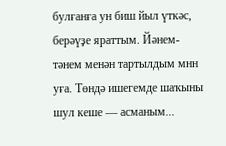булғанға ун биш йыл үткәс, берәүҙе яраттым. Йәнем-тәнем менән тартылдым мнн уға. Төндә ишегемде шаҡыны шул кеше — асманым...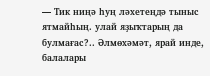— Тик ниңә һуң ләхетеңдә тыныс ятмайһың. улай яҙыҡтарың да булмағас?.. Әлмөхәмәт, ярай инде, балалары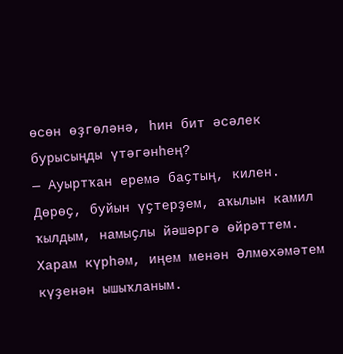өсөн өҙгөләнә, һин бит әсәлек бурысыңды үтәгәнһең?
— Ауыртҡан еремә баҫтың, килен. Дөрөҫ, буйын үҫтерҙем, аҡылын камил ҡылдым, намыҫлы йәшәргә өйрәттем. Харам күрһәм, иңем менән Әлмөхәмәтем күҙенән ышыҡланым.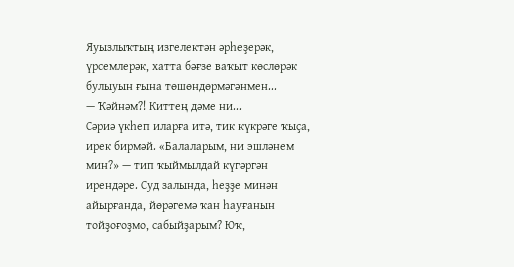Яуызлыҡтың изгелектән әрһеҙерәк, үрсемлерәк, хатта бәғзе ваҡыт көслөрәк булыуын ғына төшөндөрмәгәнмен...
— Ҡәйнәм?! Киттең дәме ни...
Сәриә үкһеп иларға итә, тик күкрәге ҡыҫа, ирек бирмәй. «Балаларым, ни эшләнем мин?» — тип ҡыймылдай күгәргән ирендәре. Суд залында, һеҙҙе минән айырғанда, йөрәгемә ҡан һауғанын тойҙоғоҙмо, сабыйҙарым? Юҡ,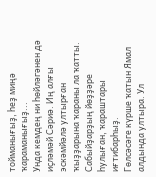тойманығыҙ, һеҙ миңә ҡараманығыҙ...
Унда кемдең ни һөйләгәнен дә иҫләмәй Сәриә. Иң алғы эскәмйәлә ултырған ҡыҙҙарына ҡараны ла ҡатты. Сабыйҙарҙың йөҙҙәре һулыған, ҡараштары иғтибарһыҙ.
Гөлсәсәге күрше ҡатын Ямал алдында ултыра. Ул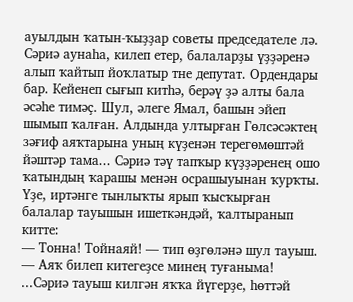ауылдын ҡатын-ҡыҙҙар советы председателе лә. Сәриә аунаһа, килеп етер, балаларҙы үҙҙәренә алып ҡайтып йоҡлатыр тне депутат. Ордендары бар. Кейенеп сығып китһә, берәү ҙә алты бала әсәһе тимәҫ. Шул, әлеге Ямал, башын эйеп шымып ҡалған. Алдында ултырған Гөлсәсәктең зәғиф аяҡтарына уның күҙенән терегөмөштәй йәштәр тама... Сәриә тәү тапҡыр күҙҙәренең ошо ҡатындың ҡарашы менән осрашыуынан ҡурҡты. Үҙе, иртәнге тынлыҡты ярып ҡысҡырған балалар тауышын ишеткәндәй, ҡалтыранып китте:
— Тонна! Тойнаяй! — тип өҙгөләнә шул тауыш. — Аяҡ билеп китегеҙсе минең туғаныма!
...Сәриә тауыш килгән яҡҡа йүгерҙе, һөттәй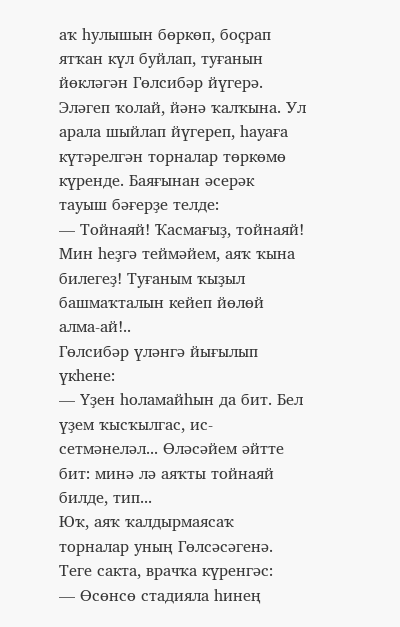аҡ һулышын бөркөп, боҫрап ятҡан күл буйлап, туғанын йөкләгән Гөлсибәр йүгерә. Эләгеп ҡолай, йәнә ҡалҡына. Ул арала шыйлап йүгереп, һауаға күтәрелгән торналар төркөмө күренде. Баяғынан әсерәк тауыш бәғерҙе телде:
— Тойнаяй! Ҡасмағыҙ, тойнаяй! Мин һеҙгә теймәйем, аяҡ ҡына билегеҙ! Туғаным ҡыҙыл башмаҡталын кейеп йөлөй алма-ай!..
Гөлсибәр үләнгә йығылып үкһене:
— Үҙен һоламайһын да бит. Бел үҙем ҡысҡылгас, ис-сетмәнеләл... Өләсәйем әйтте бит: минә лә аяҡты тойнаяй билде, тип...
Юҡ, аяҡ ҡалдырмаясаҡ торналар уның Гөлсәсәгенә. Теге сакта, врачҡа күренгәс:
— Өсөнсө стадияла һинең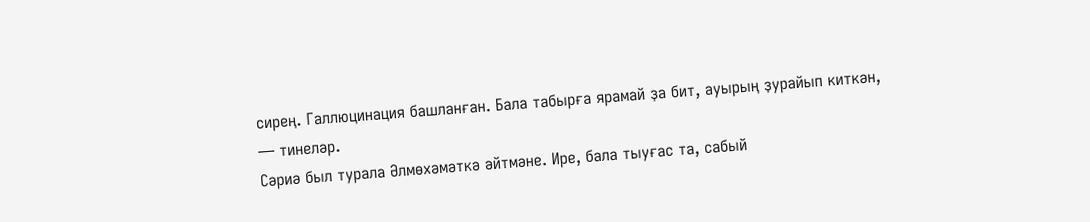сирең. Галлюцинация башланған. Бала табырға ярамай ҙа бит, ауырың ҙурайып киткән, — тинеләр.
Сәриә был турала Әлмөхәмәткә әйтмәне. Ире, бала тыуғас та, сабый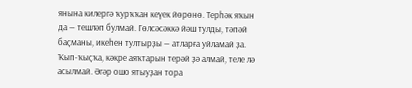янына килергә ҡурҡҡан кеүек йөрөнө. Терһәк яҡын да — тешләп булмай. Гөлсәсәккә йәш тулды, тәпәй баҫманы, икеһен тултырҙы — атларға уйламай ҙа. Ҡып-ҡыҫҡа, кәкре аяҡтарын терәй ҙә алмай, теле лә асылмай. Әгәр ошо ятыуҙан тора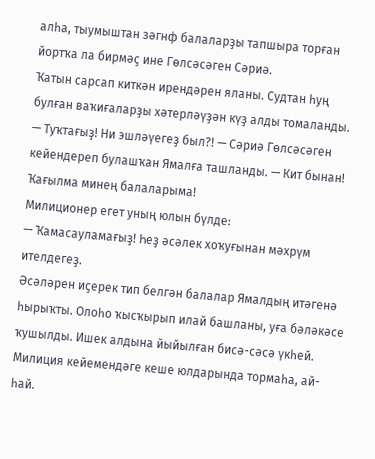алһа, тыумыштан зәгнф балаларҙы тапшыра торған йортҡа ла бирмәҫ ине Гөлсәсәген Сәриә.
Ҡатын сарсап киткән ирендәрен яланы. Судтан һуң булған ваҡиғаларҙы хәтерләүҙән күҙ алды томаланды.
— Туҡтағыҙ! Ни эшләүегеҙ был?! — Сәриә Гөлсәсәген кейендереп булашҡан Ямалға ташланды. — Кит бынан! Ҡағылма минең балаларыма!
Милиционер егет уның юлын бүлде:
— Ҡамасауламағыҙ! Һеҙ әсәлек хоҡуғынан мәхрүм ителдегеҙ.
Әсәләрен иҫерек тип белгән балалар Ямалдың итәгенә һырыҡты. Олоһо ҡысҡырып илай башланы, уға бәләкәсе ҡушылды. Ишек алдына йыйылған бисә-сәсә үкһей. Милиция кейемендәге кеше юлдарында тормаһа, ай-һай.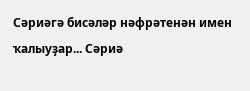Сәриәгә бисәләр нәфрәтенән имен ҡалыуҙар... Сәриә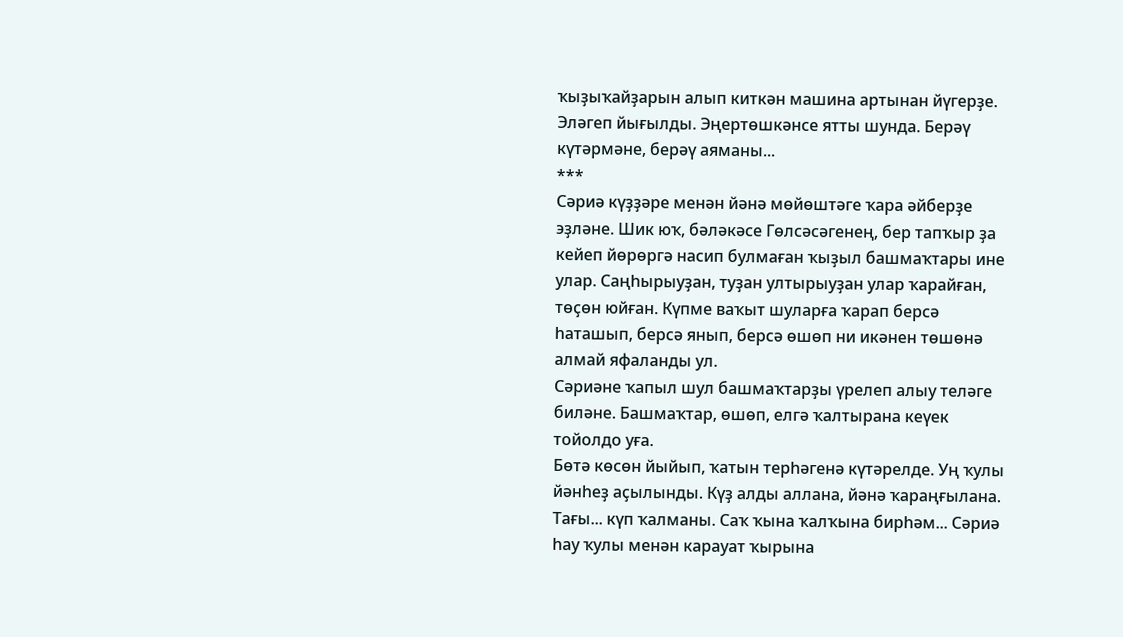ҡыҙыҡайҙарын алып киткән машина артынан йүгерҙе. Эләгеп йығылды. Эңертөшкәнсе ятты шунда. Берәү күтәрмәне, берәү аяманы...
***
Сәриә күҙҙәре менән йәнә мөйөштәге ҡара әйберҙе эҙләне. Шик юҡ, бәләкәсе Гөлсәсәгенең, бер тапҡыр ҙа кейеп йөрөргә насип булмаған ҡыҙыл башмаҡтары ине улар. Саңһырыуҙан, туҙан ултырыуҙан улар ҡарайған, төҫөн юйған. Күпме ваҡыт шуларға ҡарап берсә һаташып, берсә янып, берсә өшөп ни икәнен төшөнә алмай яфаланды ул.
Сәриәне ҡапыл шул башмаҡтарҙы үрелеп алыу теләге биләне. Башмаҡтар, өшөп, елгә ҡалтырана кеүек тойолдо уға.
Бөтә көсөн йыйып, ҡатын терһәгенә күтәрелде. Уң ҡулы йәнһеҙ аҫылынды. Күҙ алды аллана, йәнә ҡараңғылана. Тағы... күп ҡалманы. Саҡ ҡына ҡалҡына бирһәм... Сәриә һау ҡулы менән карауат ҡырына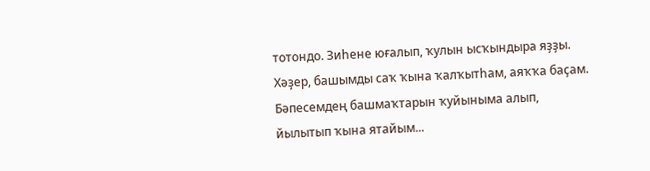тотондо. Зиһене юғалып, ҡулын ысҡындыра яҙҙы. Хәҙер, башымды саҡ ҡына ҡалҡытһам, аяҡҡа баҫам. Бәпесемдең башмаҡтарын ҡуйыныма алып, йылытып ҡына ятайым...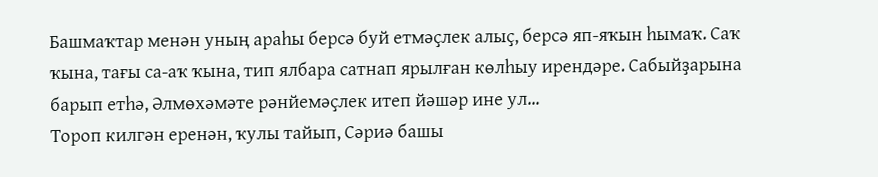Башмаҡтар менән уның араһы берсә буй етмәҫлек алыҫ, берсә яп-яҡын һымаҡ. Саҡ ҡына, тағы са-аҡ ҡына, тип ялбара сатнап ярылған көлһыу ирендәре. Сабыйҙарына барып етһә, Әлмөхәмәте рәнйемәҫлек итеп йәшәр ине ул...
Тороп килгән еренән, ҡулы тайып, Сәриә башы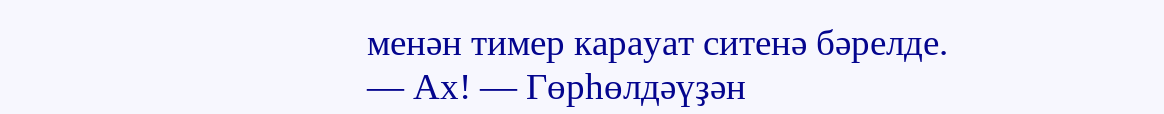менән тимер карауат ситенә бәрелде.
— Ах! — Гөрһөлдәүҙән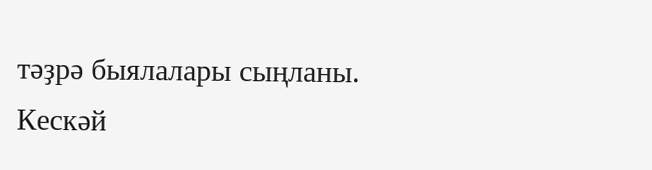тәҙрә быялалары сыңланы.
Кескәй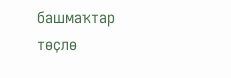башмаҡтар төҫлө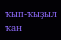ҡып-ҡыҙыл ҡан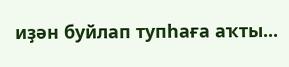иҙән буйлап тупһаға аҡты...